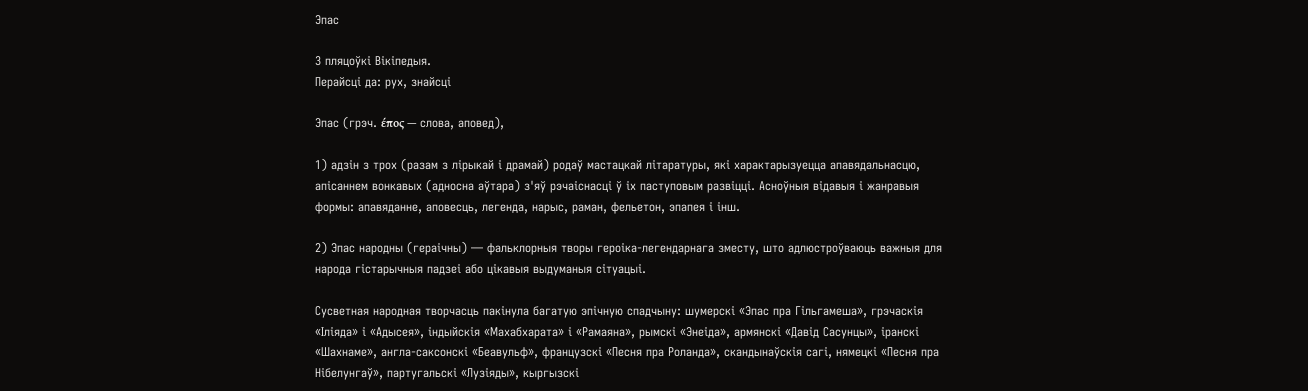Эпас

З пляцоўкі Вікіпедыя.
Перайсці да: рух, знайсці

Эпас (грэч. έπος — слова, аповед),

1) адзін з трох (разам з лірыкай і драмай) родаў мастацкай літаратуры, які характарызуецца апавядальнасцю, апісаннем вонкавых (адносна аўтара) з'яў рэчаіснасці ў іх паступовым развіцці. Асноўныя відавыя і жанравыя формы: апавяданне, аповесць, легенда, нарыс, раман, фельетон, эпапея і інш.

2) Эпас народны (гераічны) — фальклорныя творы героіка-легендарнага зместу, што адлюстроўваюць важныя для народа гістарычныя падзеі або цікавыя выдуманыя сітуацыі.

Сусветная народная творчасць пакінула багатую эпічную спадчыну: шумерскі «Эпас пра Гільгамеша», грэчаскія «Іліяда» і «Адысея», індыйскія «Махабхарата» і «Рамаяна», рымскі «Энеіда», армянскі «Давід Сасунцы», іранскі «Шахнаме», англа-саксонскі «Беавульф», французскі «Песня пра Роланда», скандынаўскія сагі, нямецкі «Песня пра Нібелунгаў», партугальскі «Лузіяды», кыргызскі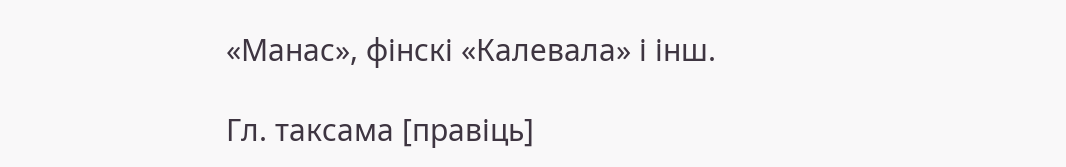«Манас», фінскі «Калевала» і інш.

Гл. таксама [правіць]